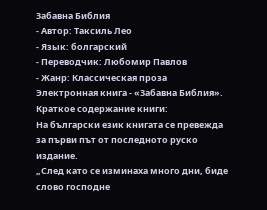Забавна Библия
- Автор: Таксиль Лео
- Язык: болгарский
- Переводчик: Любомир Павлов
- Жанр: Классическая проза
Электронная книга - «Забавна Библия». Краткое содержание книги:
На български език книгата се превежда за първи път от последното руско издание.
„След като се изминаха много дни, биде слово господне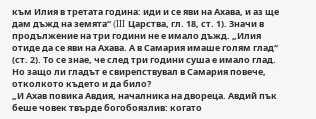към Илия в третата година: иди и се яви на Ахава, и аз ще дам дъжд на земята“ (III Царства, гл. 18, ст. 1). Значи в продължение на три години не е имало дъжд. „Илия отиде да се яви на Ахава. А в Самария имаше голям глад“ (ст. 2). То се знае, че след три години суша е имало глад. Но защо ли гладът е свирепствувал в Самария повече, отколкото където и да било?
„И Ахав повика Авдия, началника на двореца. Авдий пък беше човек твърде богобоязлив: когато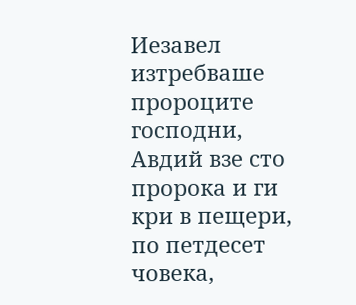Иезавел изтребваше пророците господни, Авдий взе сто пророка и ги кри в пещери, по петдесет човека,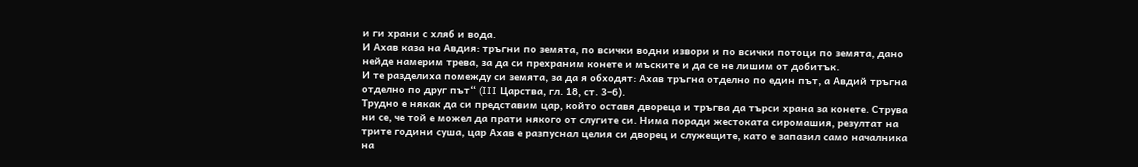и ги храни с хляб и вода.
И Ахав каза на Авдия: тръгни по земята, по всички водни извори и по всички потоци по земята, дано нейде намерим трева, за да си прехраним конете и мъските и да се не лишим от добитък.
И те разделиха помежду си земята, за да я обходят: Ахав тръгна отделно по един път, а Авдий тръгна отделно по друг път“ (III Царства, гл. 18, ст. 3–6).
Трудно е някак да си представим цар, който оставя двореца и тръгва да търси храна за конете. Струва ни се, че той е можел да прати някого от слугите си. Нима поради жестоката сиромашия, резултат на трите години суша, цар Ахав е разпуснал целия си дворец и служещите, като е запазил само началника на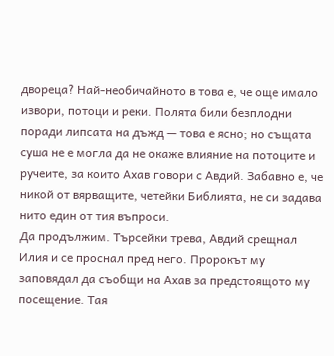двореца? Най-необичайното в това е, че още имало извори, потоци и реки. Полята били безплодни поради липсата на дъжд — това е ясно; но същата суша не е могла да не окаже влияние на потоците и ручеите, за които Ахав говори с Авдий. Забавно е, че никой от вярващите, четейки Библията, не си задава нито един от тия въпроси.
Да продължим. Търсейки трева, Авдий срещнал Илия и се проснал пред него. Пророкът му заповядал да съобщи на Ахав за предстоящото му посещение. Тая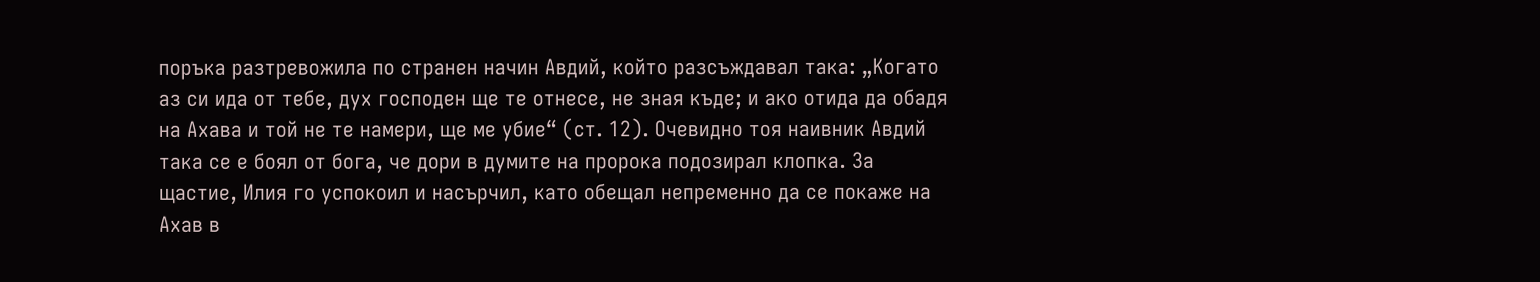поръка разтревожила по странен начин Авдий, който разсъждавал така: „Когато аз си ида от тебе, дух господен ще те отнесе, не зная къде; и ако отида да обадя на Ахава и той не те намери, ще ме убие“ (ст. 12). Очевидно тоя наивник Авдий така се е боял от бога, че дори в думите на пророка подозирал клопка. За щастие, Илия го успокоил и насърчил, като обещал непременно да се покаже на Ахав в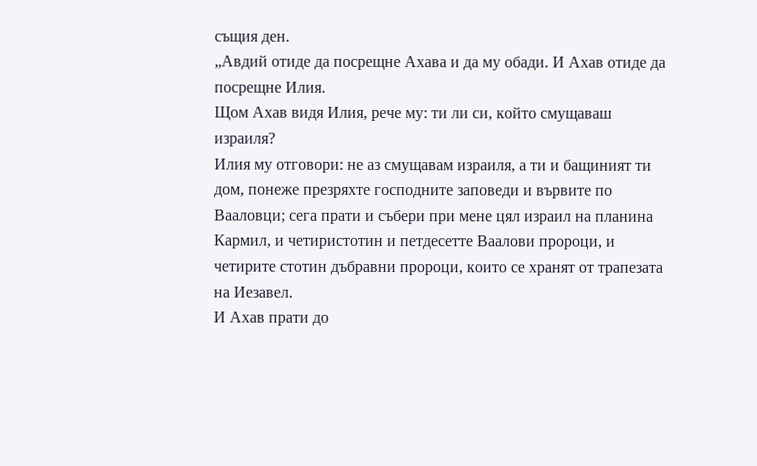същия ден.
„Авдий отиде да посрещне Ахава и да му обади. И Ахав отиде да посрещне Илия.
Щом Ахав видя Илия, рече му: ти ли си, който смущаваш израиля?
Илия му отговори: не аз смущавам израиля, а ти и бащиният ти дом, понеже презряхте господните заповеди и вървите по Вааловци; сега прати и събери при мене цял израил на планина Кармил, и четиристотин и петдесетте Ваалови пророци, и четирите стотин дъбравни пророци, които се хранят от трапезата на Иезавел.
И Ахав прати до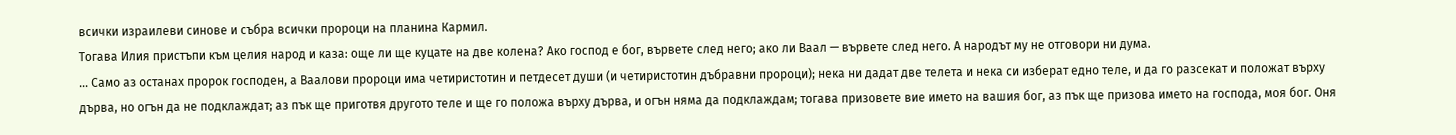всички израилеви синове и събра всички пророци на планина Кармил.
Тогава Илия пристъпи към целия народ и каза: още ли ще куцате на две колена? Ако господ е бог, вървете след него; ако ли Ваал — вървете след него. А народът му не отговори ни дума.
… Само аз останах пророк господен, а Ваалови пророци има четиристотин и петдесет души (и четиристотин дъбравни пророци); нека ни дадат две телета и нека си изберат едно теле, и да го разсекат и положат върху дърва, но огън да не подклаждат; аз пък ще приготвя другото теле и ще го положа върху дърва, и огън няма да подклаждам; тогава призовете вие името на вашия бог, аз пък ще призова името на господа, моя бог. Оня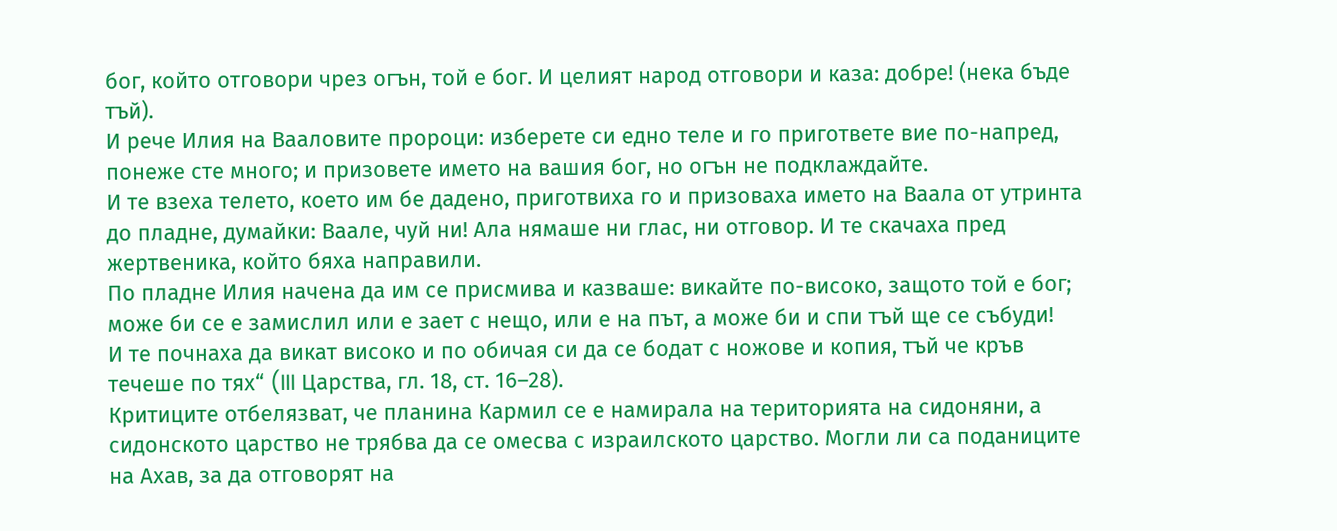бог, който отговори чрез огън, той е бог. И целият народ отговори и каза: добре! (нека бъде тъй).
И рече Илия на Вааловите пророци: изберете си едно теле и го пригответе вие по-напред, понеже сте много; и призовете името на вашия бог, но огън не подклаждайте.
И те взеха телето, което им бе дадено, приготвиха го и призоваха името на Ваала от утринта до пладне, думайки: Ваале, чуй ни! Ала нямаше ни глас, ни отговор. И те скачаха пред жертвеника, който бяха направили.
По пладне Илия начена да им се присмива и казваше: викайте по-високо, защото той е бог; може би се е замислил или е зает с нещо, или е на път, а може би и спи тъй ще се събуди!
И те почнаха да викат високо и по обичая си да се бодат с ножове и копия, тъй че кръв течеше по тях“ (III Царства, гл. 18, ст. 16–28).
Критиците отбелязват, че планина Кармил се е намирала на територията на сидоняни, а сидонското царство не трябва да се омесва с израилското царство. Могли ли са поданиците на Ахав, за да отговорят на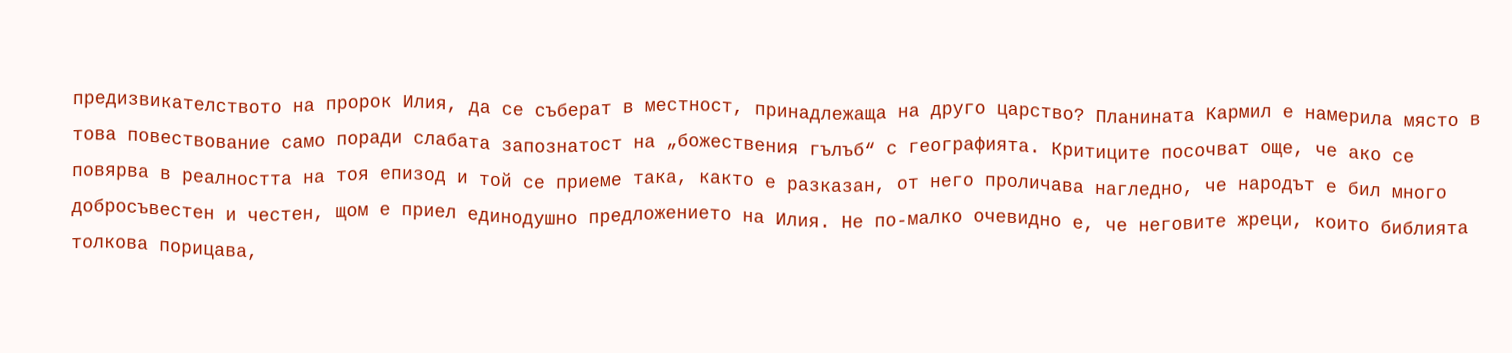предизвикателството на пророк Илия, да се съберат в местност, принадлежаща на друго царство? Планината Кармил е намерила място в това повествование само поради слабата запознатост на „божествения гълъб“ с географията. Критиците посочват още, че ако се повярва в реалността на тоя епизод и той се приеме така, както е разказан, от него проличава нагледно, че народът е бил много добросъвестен и честен, щом е приел единодушно предложението на Илия. Не по-малко очевидно е, че неговите жреци, които библията толкова порицава,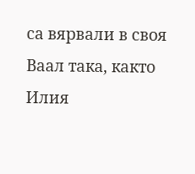са вярвали в своя Ваал така, както Илия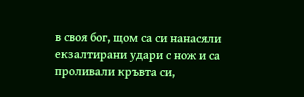в своя бог, щом са си нанасяли екзалтирани удари с нож и са проливали кръвта си,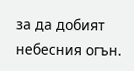за да добият небесния огън.